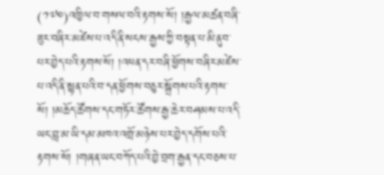(༡༧༠)འཁྱིལ་བ་གསལ་བའི་རྟགས་སོ། །རྒྱལ་མཚན་བཞི་ཟུར་བཞིར་མཛེས་པ་འདི་ནི་སངས་རྒྱས་ཀྱི་བསྟན་པ་མི་ནུབ་པར་བྱེད་པའི་རྟགས་སོ། །འཕན་དར་བཞི་ཕྱོགས་བཞིར་མཛེས་པ་འདི་ནི་སྙན་པའི་བ་དན་ཕྱོགས་བཅུར་སྒྲོགས་པའི་རྟགས་སོ། །མཆོད་ཚོགས་དང་གཏོར་ཚོགས་རྒྱ་ཆེར་བཤམས་པ་འདི་ཡང་བླ་མ་ཡི་དམ་མཁའ་འགྲོ་མཉེས་པར་བྱེད་དགོས་པའི་རྟགས་སོ། །གཞན་ཡང་བཀོད་པའི་བྱེ་བྲག་རྒྱན་དང་བཅས་པ་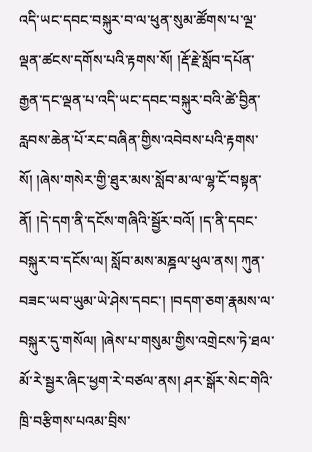འདི་ཡང་དབང་བསྐུར་བ་ལ་ཕུན་སུམ་ཚོགས་པ་ལྔ་ལྡན་ཚངས་དགོས་པའི་རྟགས་སོ། །རྡོ་རྗེ་སློབ་དཔོན་རྒྱན་དང་ལྡན་པ་འདི་ཡང་དབང་བསྐུར་བའི་ཚེ་བྱིན་རླབས་ཆེན་པོ་རང་བཞིན་གྱིས་འབེབས་པའི་རྟགས་སོ། །ཞེས་གསེར་གྱི་ཐུར་མས་སློབ་མ་ལ་ལྷ་ངོ་བསྟན་ནོ། །དེ་དག་ནི་དངོས་གཞིའི་སྦྱོར་བའོ། །ད་ནི་དབང་བསྐུར་བ་དངོས་ལ། སློབ་མས་མཎྜལ་ཕུལ་ནས། ཀུན་བཟང་ཡབ་ཡུམ་ཡེ་ཤེས་དབང་། །བདག་ཅག་རྣམས་ལ་བསྐུར་དུ་གསོལ། །ཞེས་པ་གསུམ་གྱིས་འགྲེངས་ཏེ་ཐལ་མོ་རེ་སྦྱར་ཞིང་ཕྱག་རེ་བཙལ་ནས། ཤར་སྒོར་སེང་གེའི་ཁྲི་བརྩིགས་པའམ་བྲིས་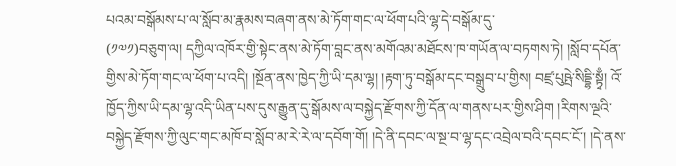པའམ་བསྒོམས་པ་ལ་སློབ་མ་རྣམས་བཞག་ནས་མེ་ཏོག་གང་ལ་ཕོག་པའི་ལྷ་དེ་བསྒོམ་དུ་
(༡༧༡)བཅུག་ལ། དཀྱིལ་འཁོར་གྱི་སྟེང་ནས་མེ་ཏོག་བླང་ནས་མགོའམ་མཐོངས་ཁ་གཡོན་ལ་བཏགས་ཏེ། །སློབ་དཔོན་གྱིས་མེ་ཏོག་གང་ལ་ཕོག་པ་འདི། །སྔོན་ནས་ཁྱེད་ཀྱི་ཡི་དམ་ལྷ། །རྟག་ཏུ་བསྒོམ་དང་བསྒྲུབ་པ་གྱིས། བཛྲ་པུཥྤེ་སིདྡྷི་སྟྭྃ། འོ་ཁྱོད་ཀྱིས་ཡི་དམ་ལྷ་འདི་ཡིན་པས་དུས་རྒྱུན་དུ་སྒོམས་ལ་བསྐྱེད་རྫོགས་ཀྱི་དོན་ལ་གནས་པར་གྱིས་ཤིག །རིགས་ལྔའི་བསྐྱེད་རྫོགས་ཀྱི་ལུང་གང་མཁོ་བ་སློབ་མ་རེ་རེ་ལ་དབོག་གོ། །དེ་ནི་དབང་ལ་སྔ་བ་ལྷ་དང་འབྲེལ་བའི་དབང་ངོ་། །དེ་ནས་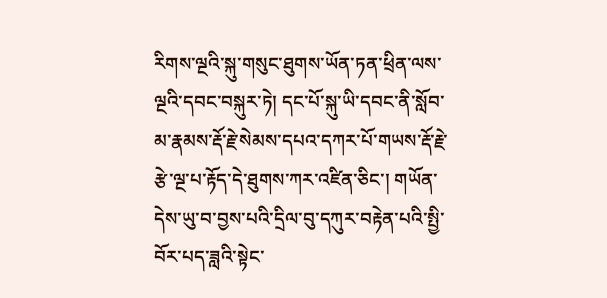རིགས་ལྔའི་སྐུ་གསུང་ཐུགས་ཡོན་ཏན་ཕྲིན་ལས་ལྔའི་དབང་བསྐུར་ཏེ། དང་པོ་སྐུ་ཡི་དབང་ནི་སློབ་མ་རྣམས་རྡོ་རྗེ་སེམས་དཔའ་དཀར་པོ་གཡས་རྡོ་རྗེ་རྩེ་ལྔ་པ་རྟོད་དེ་ཐུགས་ཀར་འཛིན་ཅིང་། གཡོན་དེས་ཡུ་བ་བྱས་པའི་དྲིལ་བུ་དཀུར་བརྟེན་པའི་སྤྱི་བོར་པད་ཟླའི་སྟེང་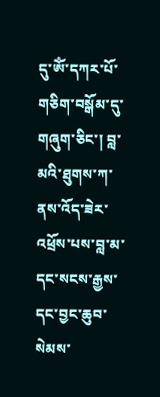དུ་ཨོཾ་དཀར་པོ་གཅིག་བསྒོམ་དུ་གཞུག་ཅིང་། བླ་མའི་ཐུགས་ཀ་ནས་འོད་ཟེར་འཕྲོས་པས་བླ་མ་དང་སངས་རྒྱས་དང་བྱང་ཆུབ་སེམས་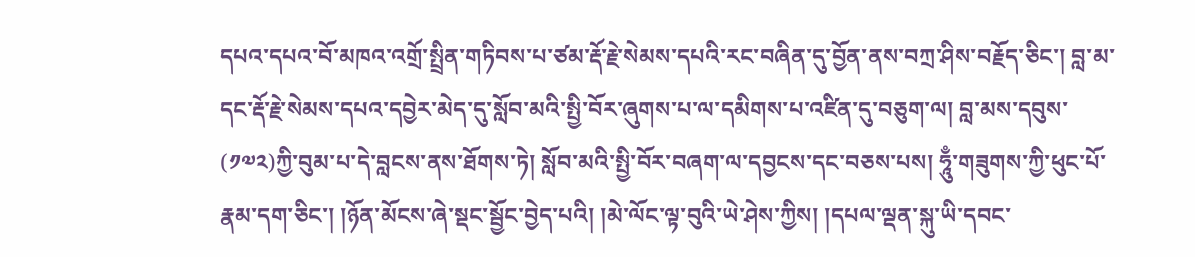དཔའ་དཔའ་བོ་མཁའ་འགྲོ་སྤྲིན་གཏིབས་པ་ཙམ་རྡོ་རྗེ་སེམས་དཔའི་རང་བཞིན་དུ་བྱོན་ནས་བཀྲ་ཤིས་བརྗོད་ཅིང་། བླ་མ་དང་རྡོ་རྗེ་སེམས་དཔའ་དབྱེར་མེད་དུ་སློབ་མའི་སྤྱི་བོར་ཞུགས་པ་ལ་དམིགས་པ་འཛིན་དུ་བཅུག་ལ། བླ་མས་དབུས་
(༡༧༢)ཀྱི་བུམ་པ་དེ་བླངས་ནས་ཐོགས་ཏེ། སློབ་མའི་སྤྱི་བོར་བཞག་ལ་དབྱངས་དང་བཅས་པས། ཧཱུྃ་གཟུགས་ཀྱི་ཕུང་པོ་རྣམ་དག་ཅིང་། །ཉོན་མོངས་ཞེ་སྡང་སྦྱོང་བྱེད་པའི། །མེ་ལོང་ལྟ་བུའི་ཡེ་ཤེས་ཀྱིས། །དཔལ་ལྡན་སྐུ་ཡི་དབང་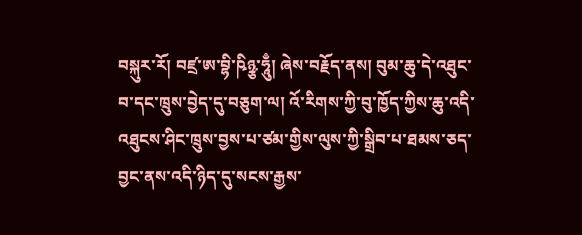བསྐུར་རོ། བཛྲ་ཨ་བྷི་ཥིཉྩ་ཧཱུྃ། ཞེས་བརྗོད་ནས། བུམ་ཆུ་དེ་འཐུང་བ་དང་ཁྲུས་བྱེད་དུ་བཅུག་ལ། འོ་རིགས་ཀྱི་བུ་ཁྱོད་ཀྱིས་ཆུ་འདི་འཐུངས་ཤིང་ཁྲུས་བྱས་པ་ཙམ་གྱིས་ལུས་ཀྱི་སྒྲིབ་པ་ཐམས་ཅད་བྱང་ནས་འདི་ཉིད་དུ་སངས་རྒྱས་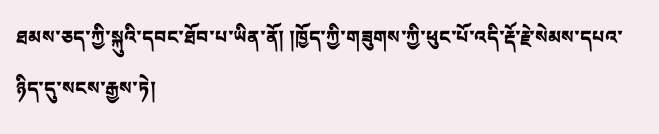ཐམས་ཅད་ཀྱི་སྐུའི་དབང་ཐོབ་པ་ཡིན་ནོ། །ཁྱོད་ཀྱི་གཟུགས་ཀྱི་ཕུང་པོ་འདི་རྡོ་རྗེ་སེམས་དཔའ་ཉིད་དུ་སངས་རྒྱས་ཏེ།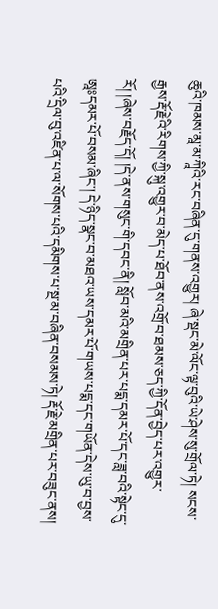ཆུའི་ཁམས་མཱ་མ་ཀཱིའི་རང་བཞིན་དུ་གནས་འགྱུར། ཞེ་སྡང་མེ་ལོང་ལྟ་བུའི་ཡེ་ཤེས་སུ་གྲོལ་ཏེ། སངས་རྒྱས་རྡོ་རྗེའི་རིགས་ཀྱི་སྐུ་འགྱུར་བ་མེད་པ་ཐོབ་ནས་འགྲོ་བ་ཐམས་ཅད་ཀྱི་དོན་བྱེད་པར་འགྱུར་རོ། །ཞེས་བརྗོད་དོ། །དེ་ནས་གསུང་གི་དབང་ནི། སློབ་མའི་མགྲིན་པར་པདྨ་དམར་པོ་དང་ཟླ་བའི་སྟེང་དུ་ཨཱཿདམར་པོ་བསམ་ཞིང་། དེ་ཉིད་སྣང་བ་མཐའ་ཡས་དམར་པོ་གཡས་པདྨ་དང་གཡོན་དེས་ཡུ་བ་བྱས་པའི་དྲིལ་བུ་འཛིན་པ་ལ་སོགས་པའི་དམིགས་པ་སྔ་མ་བཞིན་བསམས་ཏེ། རྡོ་རྗེ་མགྲིན་པར་བཟུང་ནས།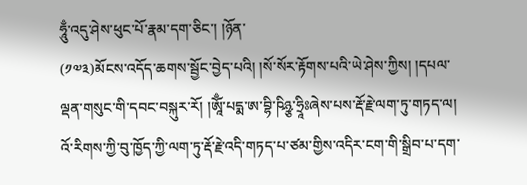ཧཱུྃ་འདུ་ཤེས་ཕུང་པོ་རྣམ་དག་ཅིང་། །ཉོན་
(༡༧༣)མོངས་འདོད་ཆགས་སྦྱོང་བྱེད་པའི། །སོ་སོར་རྟོགས་པའི་ཡེ་ཤེས་ཀྱིས། །དཔལ་ལྡན་གསུང་གི་དབང་བསྐུར་རོ། །ཨཱོྃ་པདྨ་ཨ་བྷི་ཥིཉྩ་ཧྲཱིཿཞེས་པས་རྡོ་རྗེ་ལག་ཏུ་གཏད་ལ། འོ་རིགས་ཀྱི་བུ་ཁྱོད་ཀྱི་ལག་ཏུ་རྡོ་རྗེ་འདི་གཏད་པ་ཙམ་གྱིས་འདིར་ངག་གི་སྒྲིབ་པ་དག་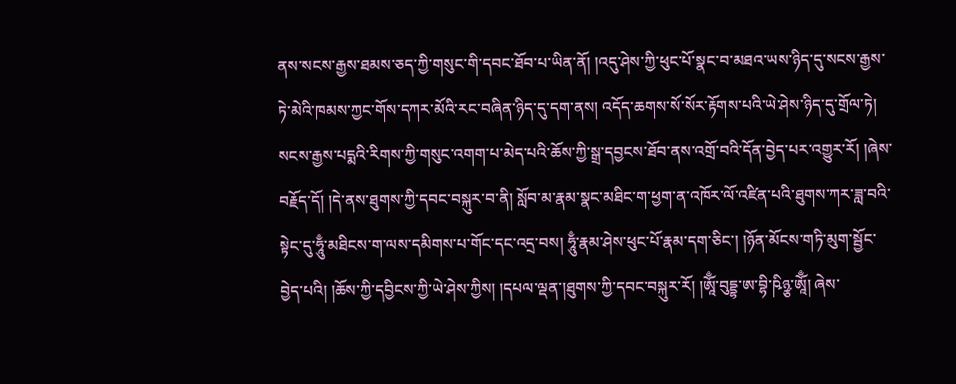ནས་སངས་རྒྱས་ཐམས་ཅད་ཀྱི་གསུང་གི་དབང་ཐོབ་པ་ཡིན་ནོ། །འདུ་ཤེས་ཀྱི་ཕུང་པོ་སྣང་བ་མཐའ་ཡས་ཉིད་དུ་སངས་རྒྱས་ཏེ་མེའི་ཁམས་ཀྱང་གོས་དཀར་མོའི་རང་བཞིན་ཉིད་དུ་དག་ནས། འདོད་ཆགས་སོ་སོར་རྟོགས་པའི་ཡེ་ཤེས་ཉིད་དུ་གྲོལ་ཏེ། སངས་རྒྱས་པདྨའི་རིགས་ཀྱི་གསུང་འགག་པ་མེད་པའི་ཆོས་ཀྱི་སྒྲ་དབྱངས་ཐོབ་ནས་འགྲོ་བའི་དོན་བྱེད་པར་འགྱུར་རོ། །ཞེས་བརྗོད་དོ། །དེ་ནས་ཐུགས་ཀྱི་དབང་བསྐུར་བ་ནི། སློབ་མ་རྣམ་སྣང་མཐིང་ག་ཕྱག་ན་འཁོར་ལོ་འཛིན་པའི་ཐུགས་ཀར་ཟླ་བའི་སྟེང་དུ་ཧཱུྃ་མཐིངས་ག་ལས་དམིགས་པ་གོང་དང་འདྲ་བས། ཧཱུྃ་རྣམ་ཤེས་ཕུང་པོ་རྣམ་དག་ཅིང་། །ཉོན་མོངས་གཏི་མུག་སྦྱོང་བྱེད་པའི། །ཆོས་ཀྱི་དབྱིངས་ཀྱི་ཡེ་ཤེས་ཀྱིས། །དཔལ་ལྡན་།ཐུགས་ཀྱི་དབང་བསྐུར་རོ། །ཨཱོྃ་བུདྡྷ་ཨ་བྷི་ཥིཉྩ་ཨཱོྃ། ཞེས་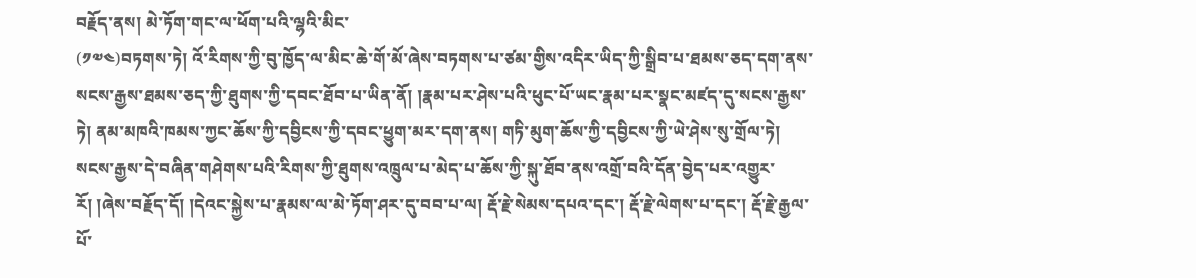བརྗོད་ནས། མེ་ཏོག་གང་ལ་ཕོག་པའི་ལྷའི་མིང་
(༡༧༤)བཏགས་ཏེ། འོ་རིགས་ཀྱི་བུ་ཁྱོད་ལ་མིང་ཆེ་གོ་མོ་ཞེས་བཏགས་པ་ཙམ་གྱིས་འདིར་ཡིད་ཀྱི་སྒྲིབ་པ་ཐམས་ཅད་དག་ནས་སངས་རྒྱས་ཐམས་ཅད་ཀྱི་ཐུགས་ཀྱི་དབང་ཐོབ་པ་ཡིན་ནོ། །རྣམ་པར་ཤེས་པའི་ཕུང་པོ་ཡང་རྣམ་པར་སྣང་མཛད་དུ་སངས་རྒྱས་ཏེ། ནམ་མཁའི་ཁམས་ཀྱང་ཆོས་ཀྱི་དབྱིངས་ཀྱི་དབང་ཕྱུག་མར་དག་ནས། གཏི་མུག་ཆོས་ཀྱི་དབྱིངས་ཀྱི་ཡེ་ཤེས་སུ་གྲོལ་ཏེ། སངས་རྒྱས་དེ་བཞིན་གཤེགས་པའི་རིགས་ཀྱི་ཐུགས་འཁྲུལ་པ་མེད་པ་ཆོས་ཀྱི་སྐུ་ཐོབ་ནས་འགྲོ་བའི་དོན་བྱེད་པར་འགྱུར་རོ། །ཞེས་བརྗོད་དོ། །དེའང་སྐྱེས་པ་རྣམས་ལ་མེ་ཏོག་ཤར་དུ་བབ་པ་ལ། རྡོ་རྗེ་སེམས་དཔའ་དང་། རྡོ་རྗེ་ལེགས་པ་དང་། རྡོ་རྗེ་རྒྱལ་པོ་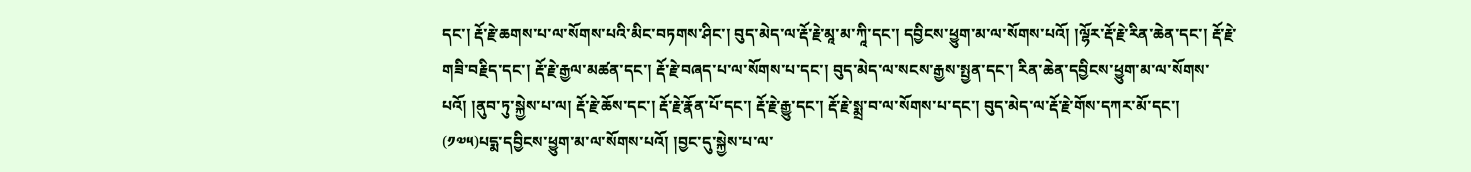དང་། རྡོ་རྗེ་ཆགས་པ་ལ་སོགས་པའི་མིང་བཏགས་ཤིང་། བུད་མེད་ལ་རྡོ་རྗེ་མཱ་མ་ཀཱི་དང་། དབྱིངས་ཕྱུག་མ་ལ་སོགས་པའོ། །ལྷོར་རྡོ་རྗེ་རིན་ཆེན་དང་། རྡོ་རྗེ་གཟི་བརྗིད་དང་། རྡོ་རྗེ་རྒྱལ་མཚན་དང་། རྡོ་རྗེ་བཞད་པ་ལ་སོགས་པ་དང་། བུད་མེད་ལ་སངས་རྒྱས་སྤྱན་དང་། རིན་ཆེན་དབྱིངས་ཕྱུག་མ་ལ་སོགས་པའོ། །ནུབ་ཏུ་སྐྱེས་པ་ལ། རྡོ་རྗེ་ཆོས་དང་། རྡོ་རྗེ་རྣོན་པོ་དང་། རྡོ་རྗེ་རྒྱུ་དང་། རྡོ་རྗེ་སྨྲ་བ་ལ་སོགས་པ་དང་། བུད་མེད་ལ་རྡོ་རྗེ་གོས་དཀར་མོ་དང་།
(༡༧༥)པདྨ་དབྱིངས་ཕྱུག་མ་ལ་སོགས་པའོ། །བྱང་དུ་སྐྱེས་པ་ལ་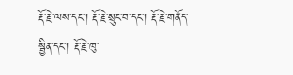རྡོ་རྗེ་ལས་དང་། རྡོ་རྗེ་སྲུང་བ་དང་། རྡོ་རྗེ་གནོད་སྦྱིན་དང་། རྡོ་རྗེ་ཁུ་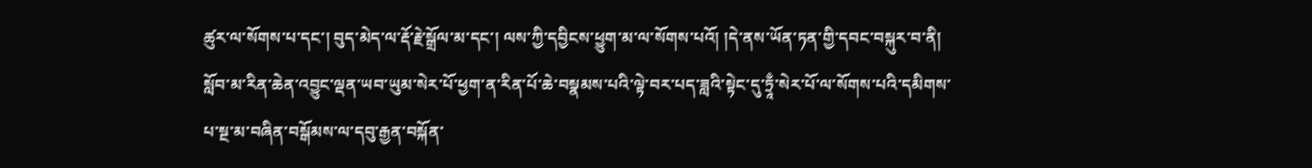ཚུར་ལ་སོགས་པ་དང་། བུད་མེད་ལ་རྡོ་རྗེ་སྒྲོལ་མ་དང་། ལས་ཀྱི་དབྱིངས་ཕྱུག་མ་ལ་སོགས་པའོ། །དེ་ནས་ཡོན་ཏན་གྱི་དབང་བསྐུར་བ་ནི། སློབ་མ་རིན་ཆེན་འབྱུང་ལྡན་ཡབ་ཡུམ་སེར་པོ་ཕྱག་ན་རིན་པོ་ཆེ་བསྣམས་པའི་ལྟེ་བར་པད་ཟླའི་སྟེང་དུ་ཏྲཱྃ་སེར་པོ་ལ་སོགས་པའི་དམིགས་པ་སྔ་མ་བཞིན་བསྒོམས་ལ་དབུ་རྒྱན་བསྐོན་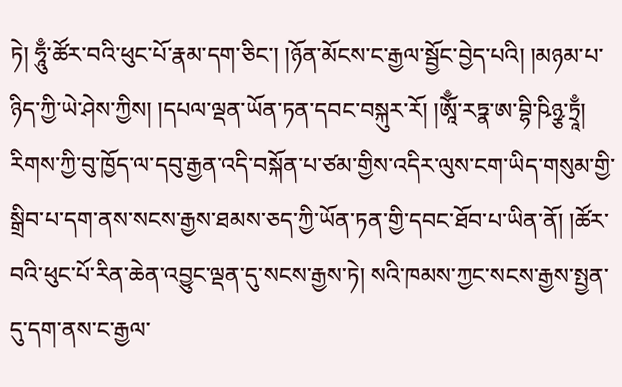ཏེ། ཧཱུྃ་ཚོར་བའི་ཕུང་པོ་རྣམ་དག་ཅིང་། །ཉོན་མོངས་ང་རྒྱལ་སྦྱོང་བྱེད་པའི། །མཉམ་པ་ཉིད་ཀྱི་ཡེ་ཤེས་ཀྱིས། །དཔལ་ལྡན་ཡོན་ཏན་དབང་བསྐུར་རོ། །ཨཱོྃ་རཏྣ་ཨ་བྷི་ཥིཉྩ་ཏྲཱྃ། རིགས་ཀྱི་བུ་ཁྱོད་ལ་དབུ་རྒྱན་འདི་བསྐོན་པ་ཙམ་གྱིས་འདིར་ལུས་ངག་ཡིད་གསུམ་གྱི་སྒྲིབ་པ་དག་ནས་སངས་རྒྱས་ཐམས་ཅད་ཀྱི་ཡོན་ཏན་གྱི་དབང་ཐོབ་པ་ཡིན་ནོ། །ཚོར་བའི་ཕུང་པོ་རིན་ཆེན་འབྱུང་ལྡན་དུ་སངས་རྒྱས་ཏེ། སའི་ཁམས་ཀྱང་སངས་རྒྱས་སྤྱན་དུ་དག་ནས་ང་རྒྱལ་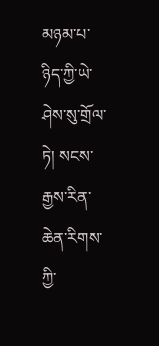མཉམ་པ་ཉིད་ཀྱི་ཡེ་ཤེས་སུ་གྲོལ་ཏེ། སངས་རྒྱས་རིན་ཆེན་རིགས་ཀྱི་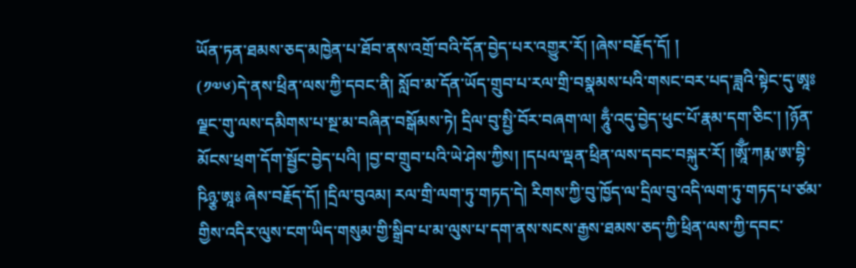ཡོན་ཏན་ཐམས་ཅད་མཁྱེན་པ་ཐོབ་ནས་འགྲོ་བའི་དོན་བྱེད་པར་འགྱུར་རོ། །ཞེས་བརྗོད་དོ། །
(༡༧༦)དེ་ནས་ཕྲིན་ལས་ཀྱི་དབང་ནི། སློབ་མ་དོན་ཡོད་གྲུབ་པ་རལ་གྲི་བསྣམས་པའི་གསང་བར་པད་ཟླའི་སྟེང་དུ་ཨཱཿལྗང་གུ་ལས་དམིགས་པ་སྔ་མ་བཞིན་བསྒོམས་ཏེ། དྲིལ་བུ་སྤྱི་བོར་བཞག་ལ། ཧཱུྃ་འདུ་བྱེད་ཕུང་པོ་རྣམ་དག་ཅིང་། །ཉོན་མོངས་ཕྲག་དོག་སྦྱོང་བྱེད་པའི། །བྱ་བ་གྲུབ་པའི་ཡེ་ཤེས་ཀྱིས། །དཔལ་ལྡན་ཕྲིན་ལས་དབང་བསྐུར་རོ། །ཨཱོྃ་ཀརྨ་ཨ་བྷི་ཥིཉྩ་ཨཱཿ ཞེས་བརྗོད་དོ། །དྲིལ་བུའམ། རལ་གྲི་ལག་ཏུ་གཏད་དེ། རིགས་ཀྱི་བུ་ཁྱོད་ལ་དྲིལ་བུ་འདི་ལག་ཏུ་གཏད་པ་ཙམ་གྱིས་འདིར་ལུས་ངག་ཡིད་གསུམ་གྱི་སྒྲིབ་པ་མ་ལུས་པ་དག་ནས་སངས་རྒྱས་ཐམས་ཅད་ཀྱི་ཕྲིན་ལས་ཀྱི་དབང་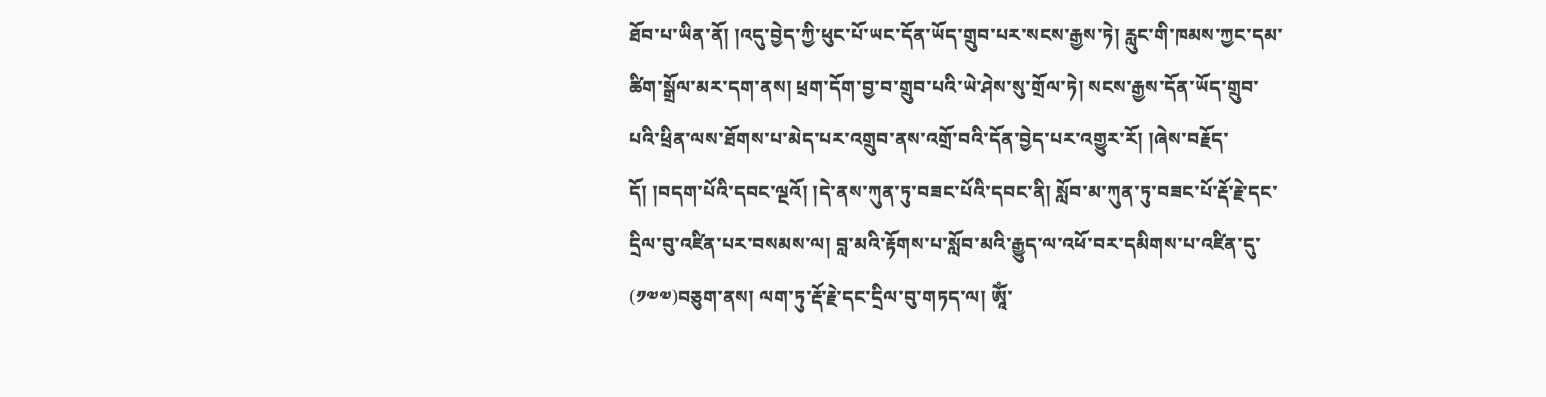ཐོབ་པ་ཡིན་ནོ། །འདུ་བྱེད་ཀྱི་ཕུང་པོ་ཡང་དོན་ཡོད་གྲུབ་པར་སངས་རྒྱས་ཏེ། རླུང་གི་ཁམས་ཀྱང་དམ་ཚིག་སྒྲོལ་མར་དག་ནས། ཕྲག་དོག་བྱ་བ་གྲུབ་པའི་ཡེ་ཤེས་སུ་གྲོལ་ཏེ། སངས་རྒྱས་དོན་ཡོད་གྲུབ་པའི་ཕྲིན་ལས་ཐོགས་པ་མེད་པར་འགྲུབ་ནས་འགྲོ་བའི་དོན་བྱེད་པར་འགྱུར་རོ། །ཞེས་བརྗོད་དོ། །བདག་པོའི་དབང་ལྔའོ། །དེ་ནས་ཀུན་ཏུ་བཟང་པོའི་དབང་ནི། སློབ་མ་ཀུན་ཏུ་བཟང་པོ་རྡོ་རྗེ་དང་དྲིལ་བུ་འཛིན་པར་བསམས་ལ། བླ་མའི་རྟོགས་པ་སློབ་མའི་རྒྱུད་ལ་འཕོ་བར་དམིགས་པ་འཛིན་དུ་
(༡༧༧)བཅུག་ནས། ལག་ཏུ་རྡོ་རྗེ་དང་དྲིལ་བུ་གཏད་ལ། ཨཱོཾ་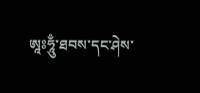ཨཱཿཧཱུྃ་ཐབས་དང་ཤེས་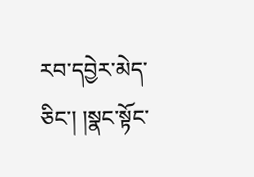རབ་དབྱེར་མེད་ཅིང་། །སྣང་སྟོང་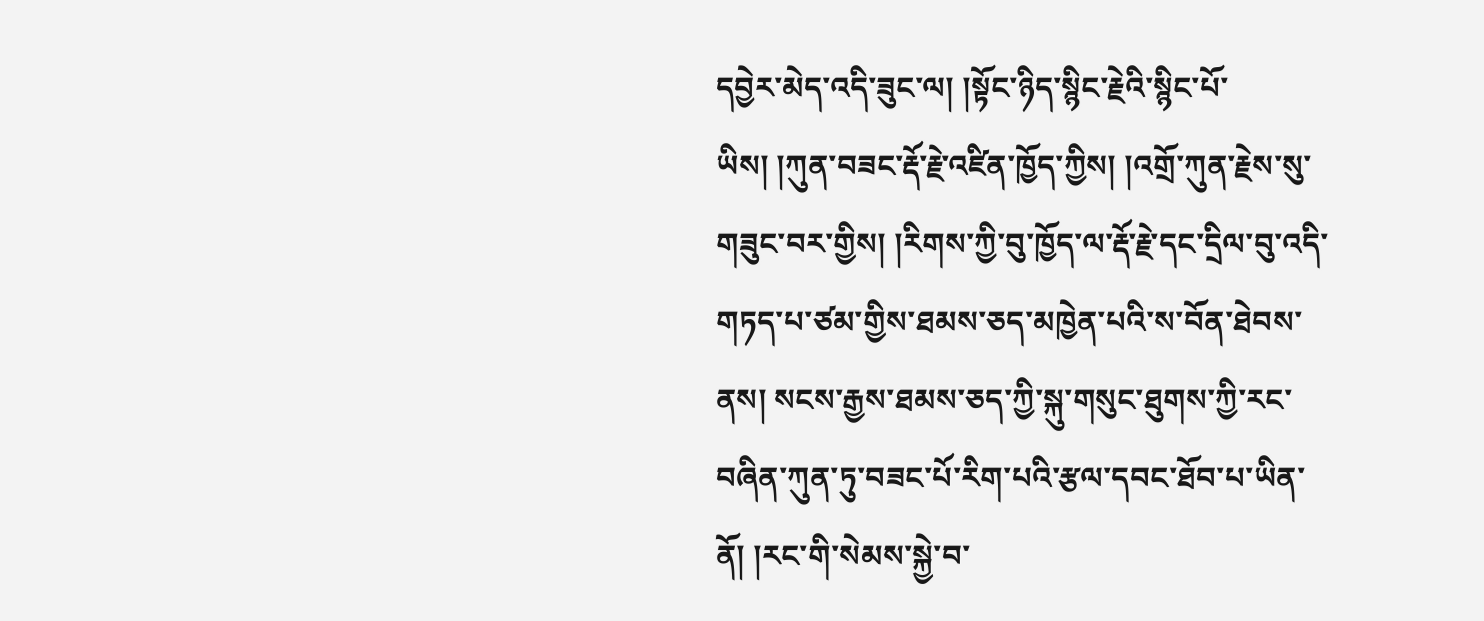དབྱེར་མེད་འདི་ཟུང་ལ། །སྟོང་ཉིད་སྙིང་རྗེའི་སྙིང་པོ་ཡིས། །ཀུན་བཟང་རྡོ་རྗེ་འཛིན་ཁྱོད་ཀྱིས། །འགྲོ་ཀུན་རྗེས་སུ་གཟུང་བར་གྱིས། །རིགས་ཀྱི་བུ་ཁྱོད་ལ་རྡོ་རྗེ་དང་དྲིལ་བུ་འདི་གཏད་པ་ཙམ་གྱིས་ཐམས་ཅད་མཁྱེན་པའི་ས་བོན་ཐེབས་ནས། སངས་རྒྱས་ཐམས་ཅད་ཀྱི་སྐུ་གསུང་ཐུགས་ཀྱི་རང་བཞིན་ཀུན་ཏུ་བཟང་པོ་རིག་པའི་རྩལ་དབང་ཐོབ་པ་ཡིན་ནོ། །རང་གི་སེམས་སྐྱེ་བ་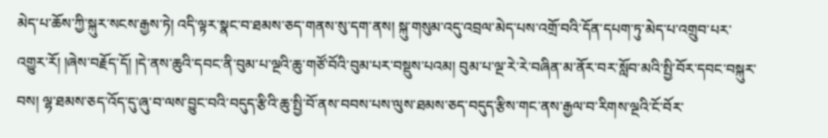མེད་པ་ཆོས་ཀྱི་སྐུར་སངས་རྒྱས་ཏེ། འདི་ལྟར་སྣང་བ་ཐམས་ཅད་གནས་སུ་དག་ནས། སྐུ་གསུམ་འདུ་འབྲལ་མེད་པས་འགྲོ་བའི་དོན་དཔག་ཏུ་མེད་པ་འགྲུབ་པར་འགྱུར་རོ། །ཞེས་བརྗོད་དོ། །དེ་ནས་ཆུའི་དབང་ནི་བུམ་པ་ལྔའི་ཆུ་གཙོ་བོའི་བུམ་པར་བསྡུས་པའམ། བུམ་པ་ལྔ་རེ་རེ་བཞིན་མ་ནོར་བར་སློབ་མའི་སྤྱི་བོར་དབང་བསྐུར་བས། ལྷ་ཐམས་ཅད་འོད་དུ་ཞུ་བ་ལས་བྱུང་བའི་བདུད་རྩིའི་ཆུ་སྤྱི་བོ་ནས་བབས་པས་ལུས་ཐམས་ཅད་བདུད་རྩིས་གང་ནས་རྒྱལ་བ་རིགས་ལྔའི་ངོ་བོར་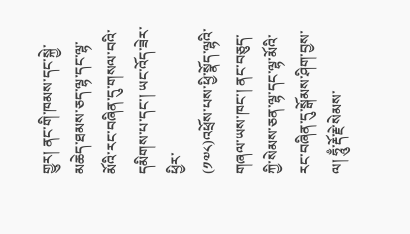གྱུར། ནང་གི་ཁམས་དང་སྐྱེ་མཆེད་ཐམས་ཅད་ལྷ་དང་ལྷ་མོའི་རང་བཞིན་དུ་གསལ་བའི་དམིགས་པ་དང་། ཡང་འོད་ཟེར་ཕྱིར་
(༡༧༨)འཕྲོས་པས་ཕྱི་སྣོད་ལྷའི་གཞལ་ཡས་ཁང་། ནང་བཅུད་ཀྱི་སེམས་ཅན་ལྷ་དང་ལྷ་མོའི་རང་བཞིན་དུ་སྒོམས་ཤིག་བྱས་ལ། ཧཱུྃ་རྡོ་རྗེ་སེམས་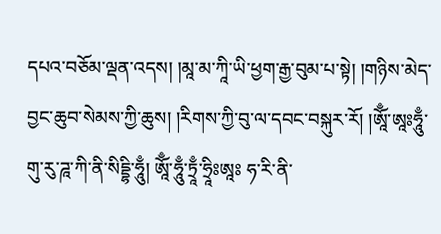དཔའ་བཅོམ་ལྡན་འདས། །མཱ་མ་ཀཱི་ཡི་ཕྱག་རྒྱ་བུམ་པ་སྟེ། །གཉིས་མེད་བྱང་ཆུབ་སེམས་ཀྱི་ཆུས། །རིགས་ཀྱི་བུ་ལ་དབང་བསྐུར་རོ། །ཨཱོྃ་ཨཱཿཧཱུྃ་གུ་རུ་ཌཱ་ཀི་ནི་སིདྡྷི་ཧཱུྃ། ཨཱོྃ་ཧཱུྃ་ཏྲཱྃ་ཧྲཱིཿཨཱཿ ཧ་རི་ནི་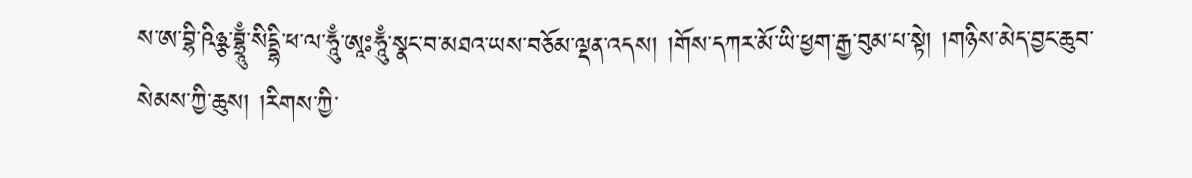ས་ཨ་བྷི་ཥིཉྩ་བྷྲཱུྃ་སིདྡྷི་ཕ་ལ་ཧཱུྃ་ཨཱཿཧཱུྃ་སྣང་བ་མཐའ་ཡས་བཅོམ་ལྡན་འདས། །གོས་དཀར་མོ་ཡི་ཕྱག་རྒྱ་བུམ་པ་སྟེ། །གཉིས་མེད་བྱང་ཆུབ་སེམས་ཀྱི་ཆུས། །རིགས་ཀྱི་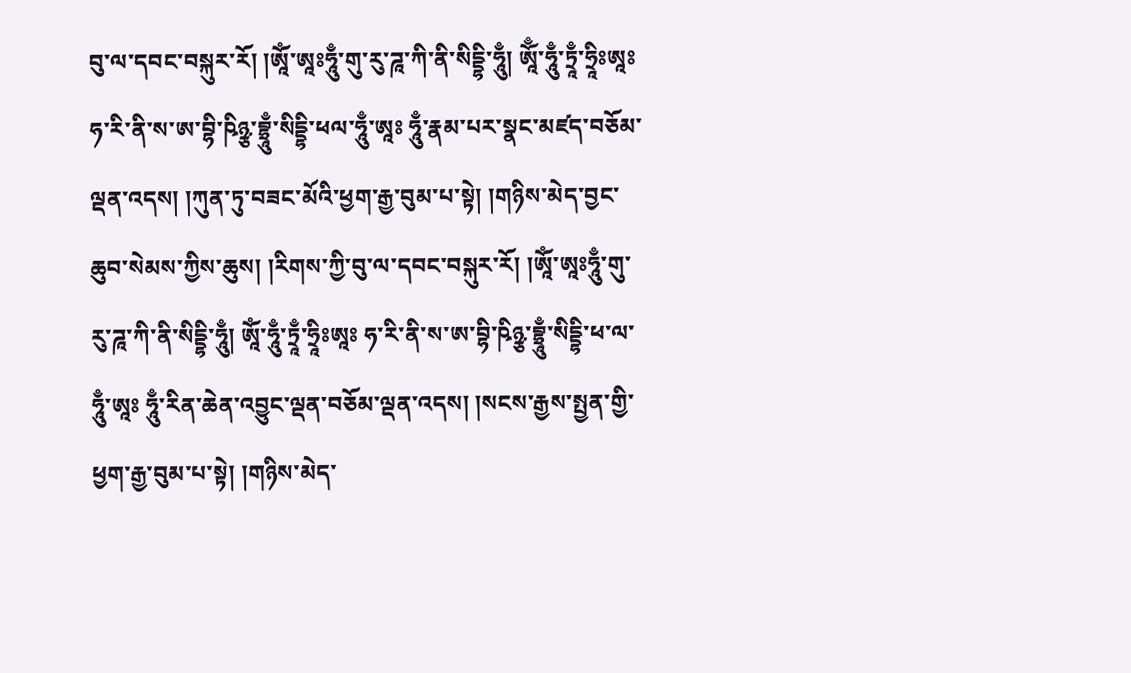བུ་ལ་དབང་བསྐུར་རོ། །ཨཱོཾ་ཨཱཿཧཱུྃ་གུ་རུ་ཌཱ་ཀི་ནི་སིདྡྷི་ཧཱུྃ། ཨཱོྃ་ཧཱུྃ་ཏྲཱྃ་ཧྲཱིཿཨཱཿ ཧ་རི་ནི་ས་ཨ་བྷི་ཥིཉྩ་བྷྲཱུྃ་སིདྡྷི་ཕལ་ཧཱུྃ་ཨཱཿ ཧཱུྃ་རྣམ་པར་སྣང་མཛད་བཅོམ་ལྡན་འདས། །ཀུན་ཏུ་བཟང་མོའི་ཕྱག་རྒྱ་བུམ་པ་སྟེ། །གཉིས་མེད་བྱང་ཆུབ་སེམས་ཀྱིས་ཆུས། །རིགས་ཀྱི་བུ་ལ་དབང་བསྐུར་རོ། །ཨཱོཾ་ཨཱཿཧཱུྃ་གུ་རུ་ཌཱ་ཀི་ནི་སིདྡྷི་ཧཱུྃ། ཨཱོཾ་ཧཱུྃ་ཏྲཱྃ་ཧྲཱིཿཨཱཿ ཧ་རི་ནི་ས་ཨ་བྷི་ཥིཉྩ་བྷྲཱུྃ་སིདྡྷི་ཕ་ལ་ཧཱུྃ་ཨཱཿ ཧཱུྃ་རིན་ཆེན་འབྱུང་ལྡན་བཅོམ་ལྡན་འདས། །སངས་རྒྱས་སྤྱན་གྱི་ཕྱག་རྒྱ་བུམ་པ་སྟེ། །གཉིས་མེད་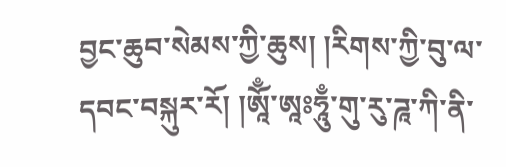བྱང་ཆུབ་སེམས་ཀྱི་ཆུས། །རིགས་ཀྱི་བུ་ལ་དབང་བསྐུར་རོ། །ཨཱོྃ་ཨཱཿཧཱུྃ་གུ་རུ་ཌཱ་ཀི་ནི་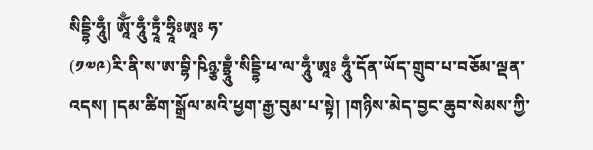སིདྡྷི་ཧཱུྃ། ཨཱོྃ་ཧཱུྃ་ཏྲཱྃ་ཧྲཱིཿཨཱཿ ཧ་
(༡༧༩)རི་ནི་ས་ཨ་བྷི་ཥིཉྩ་བྷྲཱུྃ་སིདྡྷི་ཕ་ལ་ཧཱུྃ་ཨཱཿ ཧཱུྃ་དོན་ཡོད་གྲུབ་པ་བཅོམ་ལྡན་འདས། །དམ་ཚིག་སྒྲོལ་མའི་ཕྱག་རྒྱ་བུམ་པ་སྟེ། །གཉིས་མེད་བྱང་ཆུབ་སེམས་ཀྱི་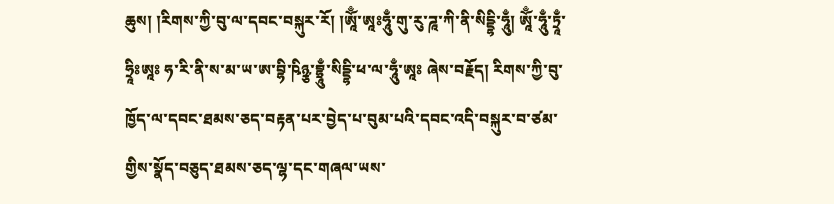ཆུས། །རིགས་ཀྱི་བུ་ལ་དབང་བསྐུར་རོ། །ཨཱོྃ་ཨཱཿཧཱུྃ་གུ་རུ་ཌཱ་ཀི་ནི་སིདྡྷི་ཧཱུྃ། ཨཱོྃ་ཧཱུྃ་ཏྲཱྃ་ཧྲཱིཿཨཱཿ ཧ་རི་ནི་ས་མ་ཡ་ཨ་བྷི་ཥིཉྩ་བྷྲཱུྃ་སིདྡྷི་ཕ་ལ་ཧཱུྃ་ཨཱཿ ཞེས་བརྗོད། རིགས་ཀྱི་བུ་ཁྱོད་ལ་དབང་ཐམས་ཅད་བརྟན་པར་བྱེད་པ་བུམ་པའི་དབང་འདི་བསྐུར་བ་ཙམ་གྱིས་སྣོད་བཅུད་ཐམས་ཅད་ལྷ་དང་གཞལ་ཡས་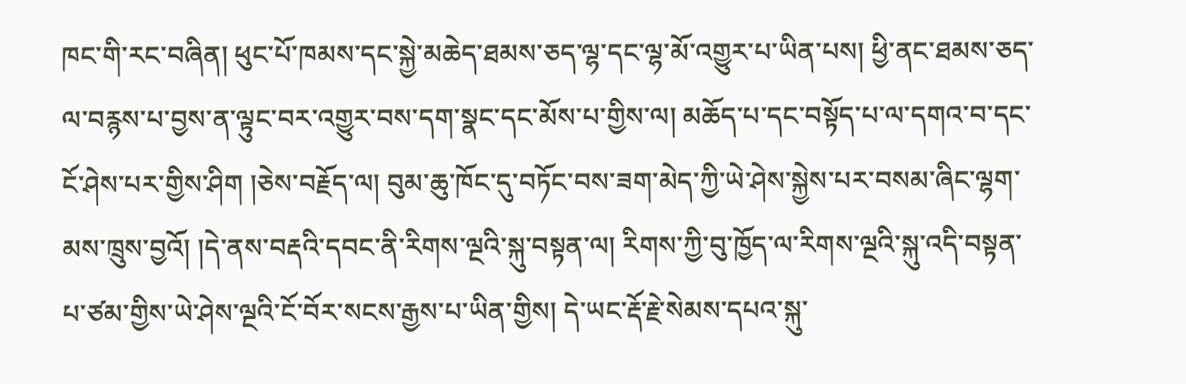ཁང་གི་རང་བཞིན། ཕུང་པོ་ཁམས་དང་སྐྱེ་མཆེད་ཐམས་ཅད་ལྷ་དང་ལྷ་མོ་འགྱུར་པ་ཡིན་པས། ཕྱི་ནང་ཐམས་ཅད་ལ་བརྙས་པ་བྱས་ན་ལྟུང་བར་འགྱུར་བས་དག་སྣང་དང་མོས་པ་གྱིས་ལ། མཆོད་པ་དང་བསྟོད་པ་ལ་དགའ་བ་དང་ངོ་ཤེས་པར་གྱིས་ཤིག །ཅེས་བརྗོད་ལ། བུམ་ཆུ་ཁོང་དུ་བཏོང་བས་ཟག་མེད་ཀྱི་ཡེ་ཤེས་སྐྱེས་པར་བསམ་ཞིང་ལྷག་མས་ཁྲུས་བྱའོ། །དེ་ནས་བརྡའི་དབང་ནི་རིགས་ལྔའི་སྐུ་བསྟན་ལ། རིགས་ཀྱི་བུ་ཁྱོད་ལ་རིགས་ལྔའི་སྐུ་འདི་བསྟན་པ་ཙམ་གྱིས་ཡེ་ཤེས་ལྔའི་ངོ་བོར་སངས་རྒྱས་པ་ཡིན་གྱིས། དེ་ཡང་རྡོ་རྗེ་སེམས་དཔའ་སྐུ་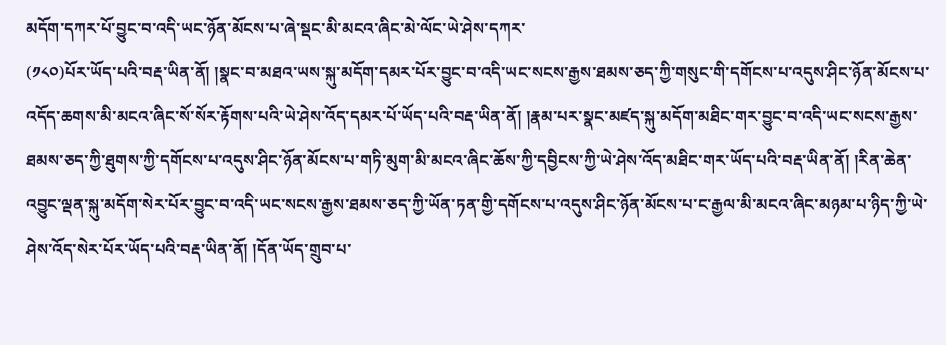མདོག་དཀར་པོ་བྱུང་བ་འདི་ཡང་ཉོན་མོངས་པ་ཞེ་སྡང་མི་མངའ་ཞིང་མེ་ལོང་ཡེ་ཤེས་དཀར་
(༡༨༠)པོར་ཡོད་པའི་བརྡ་ཡིན་ནོ། །སྣང་བ་མཐའ་ཡས་སྐུ་མདོག་དམར་པོར་བྱུང་བ་འདི་ཡང་སངས་རྒྱས་ཐམས་ཅད་ཀྱི་གསུང་གི་དགོངས་པ་འདུས་ཤིང་ཉོན་མོངས་པ་འདོད་ཆགས་མི་མངའ་ཞིང་སོ་སོར་རྟོགས་པའི་ཡེ་ཤེས་འོད་དམར་པོ་ཡོད་པའི་བརྡ་ཡིན་ནོ། །རྣམ་པར་སྣང་མཛད་སྐུ་མདོག་མཐིང་གར་བྱུང་བ་འདི་ཡང་སངས་རྒྱས་ཐམས་ཅད་ཀྱི་ཐུགས་ཀྱི་དགོངས་པ་འདུས་ཤིང་ཉོན་མོངས་པ་གཏི་མུག་མི་མངའ་ཞིང་ཆོས་ཀྱི་དབྱིངས་ཀྱི་ཡེ་ཤེས་འོད་མཐིང་གར་ཡོད་པའི་བརྡ་ཡིན་ནོ། །རིན་ཆེན་འབྱུང་ལྡན་སྐུ་མདོག་སེར་པོར་བྱུང་བ་འདི་ཡང་སངས་རྒྱས་ཐམས་ཅད་ཀྱི་ཡོན་ཏན་གྱི་དགོངས་པ་འདུས་ཤིང་ཉོན་མོངས་པ་ང་རྒྱལ་མི་མངའ་ཞིང་མཉམ་པ་ཉིད་ཀྱི་ཡེ་ཤེས་འོད་སེར་པོར་ཡོད་པའི་བརྡ་ཡིན་ནོ། །དོན་ཡོད་གྲུབ་པ་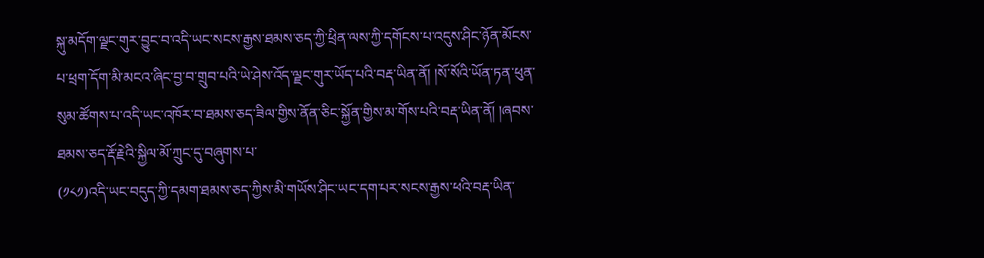སྐུ་མདོག་ལྗང་གུར་བྱུང་བ་འདི་ཡང་སངས་རྒྱས་ཐམས་ཅད་ཀྱི་ཕྲིན་ལས་ཀྱི་དགོངས་པ་འདུས་ཤིང་ཉོན་མོངས་པ་ཕྲག་དོག་མི་མངའ་ཞིང་བྱ་བ་གྲུབ་པའི་ཡེ་ཤེས་འོད་ལྗང་གུར་ཡོད་པའི་བརྡ་ཡིན་ནོ། །སོ་སོའི་ཡོན་ཏན་ཕུན་སུམ་ཚོགས་པ་འདི་ཡང་འཁོར་བ་ཐམས་ཅད་ཟིལ་གྱིས་ནོན་ཅིང་སྐྱོན་གྱིས་མ་གོས་པའི་བརྡ་ཡིན་ནོ། །ཞབས་ཐམས་ཅད་རྡོ་རྗེའི་སྐྱིལ་མོ་ཀྲུང་དུ་བཞུགས་པ་
(༡༨༡)འདི་ཡང་བདུད་ཀྱི་དམག་ཐམས་ཅད་ཀྱིས་མི་གཡོས་ཤིང་ཡང་དག་པར་སངས་རྒྱས་ཕའི་བརྡ་ཡིན་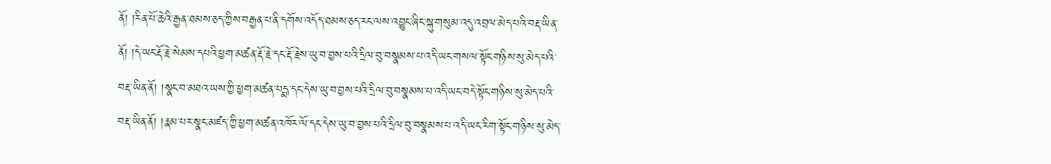ནོ། །རིན་པོ་ཆེའི་རྒྱན་ཐམས་ཅད་ཀྱིས་བརྒྱན་པ་ནི་དགོས་འདོད་ཐམས་ཅད་རང་ལས་འབྱུང་ཞིང་སྐུ་གསུམ་འདུ་འབྲལ་མེད་པའི་བརྡ་ཡིན་ནོ། །དེ་ཡང་རྡོ་རྗེ་སེམས་དཔའི་ཕྱག་མཚན་རྡོ་རྗེ་དང་རྡོ་རྗེས་ཡུ་བ་བྱས་པའི་དྲིལ་བུ་བསྣམས་པ་འདི་ཡང་གསལ་སྟོང་གཉིས་སུ་མེད་པའི་བརྡ་ཡིན་ནོ། །སྣང་བ་མཐའ་ཡས་ཀྱི་ཕྱག་མཚན་པདྨ་དང་དེས་ཡུ་བ་བྱས་པའི་དྲིལ་བུ་བསྣམས་པ་འདི་ཡང་བདེ་སྟོང་གཉིས་སུ་མེད་པའི་བརྡ་ཡིན་ནོ། །རྣམ་པར་སྣང་མཛད་ཀྱི་ཕྱག་མཚན་འཁོར་ལོ་དང་དེས་ཡུ་བ་བྱས་པའི་དྲིལ་བུ་བསྣམས་པ་འདི་ཡང་རིག་སྟོང་གཉིས་སུ་མེད་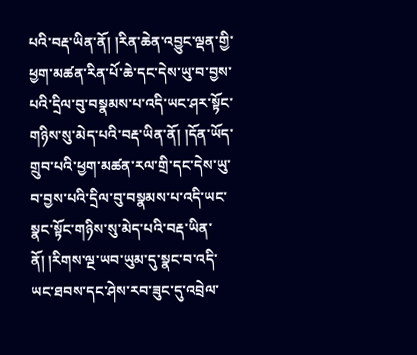པའི་བརྡ་ཡིན་ནོ། །རིན་ཆེན་འབྱུང་ལྡན་གྱི་ཕྱག་མཚན་རིན་པོ་ཆེ་དང་དེས་ཡུ་བ་བྱས་པའི་དྲིལ་བུ་བསྣམས་པ་འདི་ཡང་ཤར་སྟོང་གཉིས་སུ་མེད་པའི་བརྡ་ཡིན་ནོ། །དོན་ཡོད་གྲུབ་པའི་ཕྱག་མཚན་རལ་གྲི་དང་དེས་ཡུ་བ་བྱས་པའི་དྲིལ་བུ་བསྣམས་པ་འདི་ཡང་སྣང་སྟོང་གཉིས་སུ་མེད་པའི་བརྡ་ཡིན་ནོ། །རིགས་ལྔ་ཡབ་ཡུམ་དུ་སྣང་བ་འདི་ཡང་ཐབས་དང་ཤེས་རབ་ཟུང་དུ་འབྲེལ་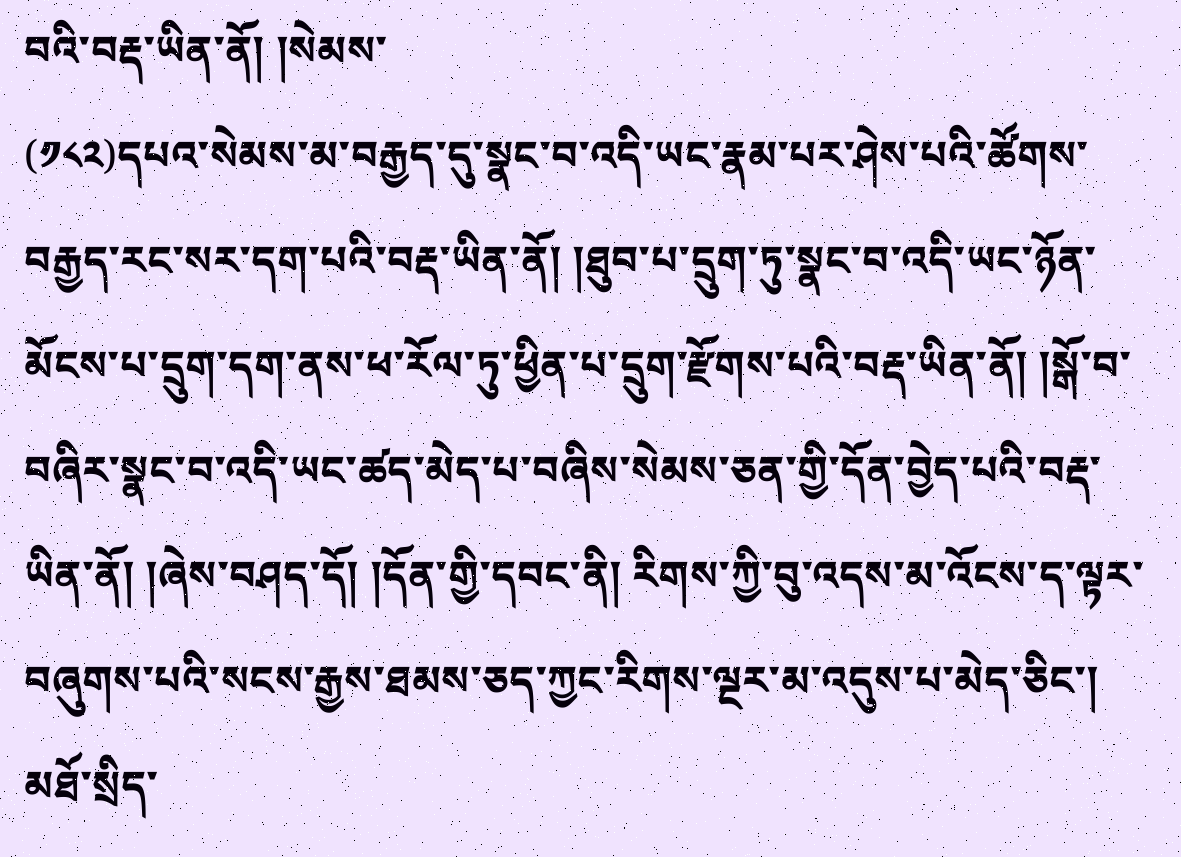བའི་བརྡ་ཡིན་ནོ། །སེམས་
(༡༨༢)དཔའ་སེམས་མ་བརྒྱད་དུ་སྣང་བ་འདི་ཡང་རྣམ་པར་ཤེས་པའི་ཚོགས་བརྒྱད་རང་སར་དག་པའི་བརྡ་ཡིན་ནོ། །ཐུབ་པ་དྲུག་ཏུ་སྣང་བ་འདི་ཡང་ཉོན་མོངས་པ་དྲུག་དག་ནས་ཕ་རོལ་ཏུ་ཕྱིན་པ་དྲུག་རྫོགས་པའི་བརྡ་ཡིན་ནོ། །སྒོ་བ་བཞིར་སྣང་བ་འདི་ཡང་ཚད་མེད་པ་བཞིས་སེམས་ཅན་གྱི་དོན་བྱེད་པའི་བརྡ་ཡིན་ནོ། །ཞེས་བཤད་དོ། །དོན་གྱི་དབང་ནི། རིགས་ཀྱི་བུ་འདས་མ་འོངས་ད་ལྟར་བཞུགས་པའི་སངས་རྒྱས་ཐམས་ཅད་ཀྱང་རིགས་ལྔར་མ་འདུས་པ་མེད་ཅིང་། མཐོ་སྲིད་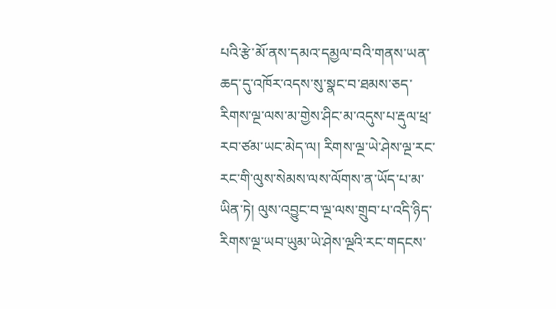པའི་རྩེ་མོ་ནས་དམའ་དམྱལ་བའི་གནས་ཡན་ཆད་དུ་འཁོར་འདས་སུ་སྣང་བ་ཐམས་ཅད་རིགས་ལྔ་ལས་མ་གྱེས་ཤིང་མ་འདུས་པ་རྡུལ་ཕྲ་རབ་ཙམ་ཡང་མེད་ལ། རིགས་ལྔ་ཡེ་ཤེས་ལྔ་རང་རང་གི་ལུས་སེམས་ལས་ལོགས་ན་ཡོད་པ་མ་ཡིན་ཏེ། ལུས་འབྱུང་བ་ལྔ་ལས་གྲུབ་པ་འདི་ཉིད་རིགས་ལྔ་ཡབ་ཡུམ་ཡེ་ཤེས་ལྔའི་རང་གདངས་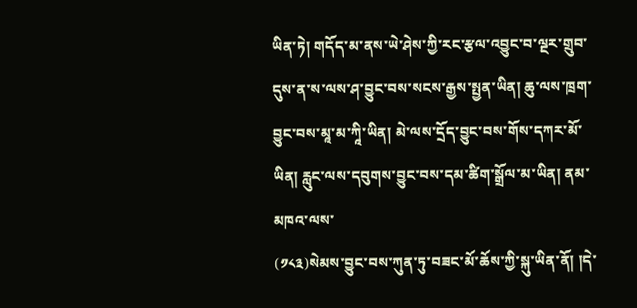ཡིན་ཏེ། གདོད་མ་ནས་ཡེ་ཤེས་ཀྱི་རང་རྩལ་འབྱུང་བ་ལྔར་གྲུབ་དུས་ན་ས་ལས་ཤ་བྱུང་བས་སངས་རྒྱས་སྤྱན་ཡིན། ཆུ་ལས་ཁྲག་བྱུང་བས་མཱ་མ་ཀཱི་ཡིན། མེ་ལས་དྲོད་བྱུང་བས་གོས་དཀར་མོ་ཡིན། རླུང་ལས་དབུགས་བྱུང་བས་དམ་ཚིག་སྒྲོལ་མ་ཡིན། ནམ་མཁའ་ལས་
(༡༨༣)སེམས་བྱུང་བས་ཀུན་ཏུ་བཟང་མོ་ཆོས་ཀྱི་སྐུ་ཡིན་ནོ། །དེ་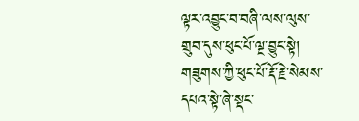ལྟར་འབྱུང་བ་བཞི་ལས་ལུས་གྲུབ་དུས་ཕུང་པོ་ལྔ་བྱུང་སྟེ། གཟུགས་ཀྱི་ཕུང་པོ་རྡོ་རྗེ་སེམས་དཔའ་སྟེ་ཞེ་སྡང་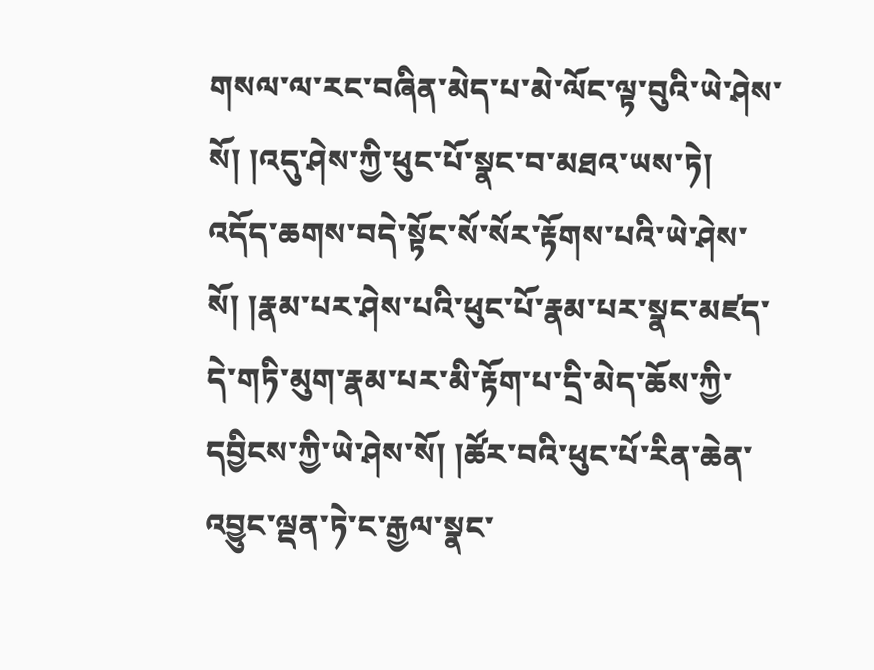གསལ་ལ་རང་བཞིན་མེད་པ་མེ་ལོང་ལྟ་བུའི་ཡེ་ཤེས་སོ། །འདུ་ཤེས་ཀྱི་ཕུང་པོ་སྣང་བ་མཐའ་ཡས་ཏེ། འདོད་ཆགས་བདེ་སྟོང་སོ་སོར་རྟོགས་པའི་ཡེ་ཤེས་སོ། །རྣམ་པར་ཤེས་པའི་ཕུང་པོ་རྣམ་པར་སྣང་མཛད་དེ་གཏི་མུག་རྣམ་པར་མི་རྟོག་པ་དྲི་མེད་ཆོས་ཀྱི་དབྱིངས་ཀྱི་ཡེ་ཤེས་སོ། །ཚོར་བའི་ཕུང་པོ་རིན་ཆེན་འབྱུང་ལྡན་ཏེ་ང་རྒྱལ་སྣང་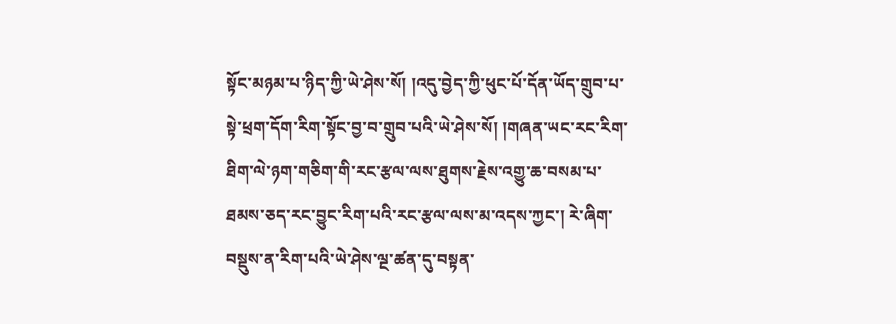སྟོང་མཉམ་པ་ཉིད་ཀྱི་ཡེ་ཤེས་སོ། །འདུ་བྱེད་ཀྱི་ཕུང་པོ་དོན་ཡོད་གྲུབ་པ་སྟེ་ཕྲག་དོག་རིག་སྟོང་བྱ་བ་གྲུབ་པའི་ཡེ་ཤེས་སོ། །གཞན་ཡང་རང་རིག་ཐིག་ལེ་ཉག་གཅིག་གི་རང་རྩལ་ལས་ཐུགས་རྗེས་འགྱུ་ཆ་བསམ་པ་ཐམས་ཅད་རང་བྱུང་རིག་པའི་རང་རྩལ་ལས་མ་འདས་ཀྱང་། རེ་ཞིག་བསྡུས་ན་རིག་པའི་ཡེ་ཤེས་ལྔ་ཚན་དུ་བསྟན་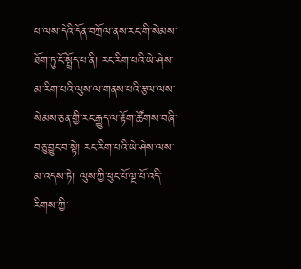པ་ལས་དེའི་དོན་བཀྲོལ་ནས་རང་གི་སེམས་ཐོག་ཏུ་ངོ་སྤྲོད་པ་ནི། རང་རིག་པའི་ཡེ་ཤེས་མ་རིག་པའི་ལུས་ལ་གནས་པའི་རྩལ་ལས་སེམས་ཅན་གྱི་རང་རྒྱུད་ལ་རྟོག་ཚོགས་བཞི་བཅུ་བྱུང་བ་སྟེ། རང་རིག་པའི་ཡེ་ཤེས་ལས་མ་འདས་ཏེ། ལུས་ཀྱི་ཕུང་པོ་ལྔ་པོ་འདི་རིགས་ཀྱི་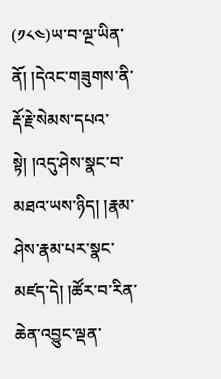(༡༨༤)ཡ་བ་ལྔ་ཡིན་ནོ། །དེའང་གཟུགས་ནི་རྡོ་རྗེ་སེམས་དཔའ་སྟེ། །འདུ་ཤེས་སྣང་བ་མཐའ་ཡས་ཉིད། །རྣམ་ཤེས་རྣམ་པར་སྣང་མཛད་དེ། །ཚོར་བ་རིན་ཆེན་འབྱུང་ལྡན་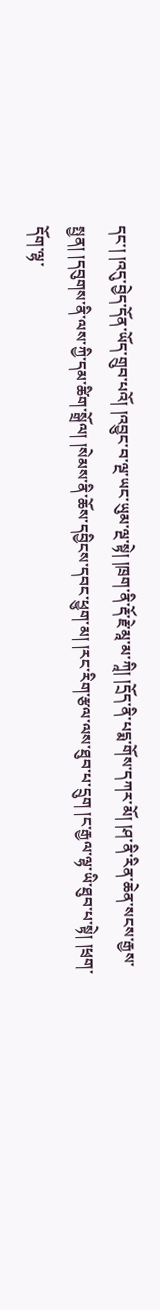དང་། །འདུ་བྱེད་དོན་ཡོད་གྲུབ་པའོ། །འབྱུང་བ་ལྔ་ཡང་ཡུམ་ལྔ་སྟེ། །ཁྲག་ནི་རྡོ་རྗེ་མཱ་མ་ཀཱི། །དྲོད་ནི་པདྨ་གོས་དཀར་མོ། །ཤ་ནི་རིན་ཆེན་སངས་རྒྱས་སྤྱན། །དབུགས་ནི་ལས་ཀྱི་དམ་ཚིག་སྒྲོལ། །སེམས་ནི་ཆོས་དབྱིངས་དབང་ཕྱུག་མ། །རང་རིག་རྩལ་ལས་ཐུབ་པ་དྲུག །ང་རྒྱལ་ལྷ་ཡི་ཐུབ་པ་སྟེ། །ཕྲག་དོག་ལྷ་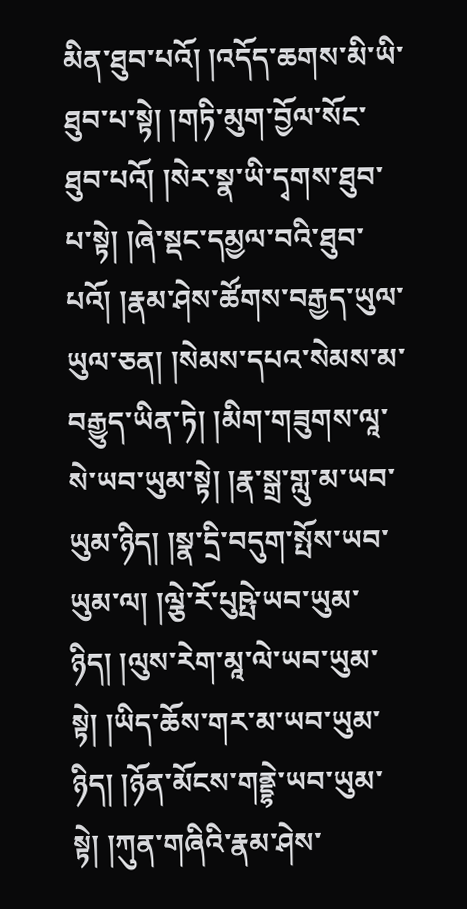མིན་ཐུབ་པའོ། །འདོད་ཆགས་མི་ཡི་ཐུབ་པ་སྟེ། །གཏི་མུག་བྱོལ་སོང་ཐུབ་པའོ། །སེར་སྣ་ཡི་དྭགས་ཐུབ་པ་སྟེ། །ཞེ་སྡང་དམྱལ་བའི་ཐུབ་པའོ། །རྣམ་ཤེས་ཚོགས་བརྒྱད་ཡུལ་ཡུལ་ཅན། །སེམས་དཔའ་སེམས་མ་བརྒྱུད་ཡིན་ཏེ། །མིག་གཟུགས་ལཱ་སེ་ཡབ་ཡུམ་སྟེ། །རྣ་སྒྲ་གླུ་མ་ཡབ་ཡུམ་ཉིད། །སྣ་དྲི་བདུག་སྤོས་ཡབ་ཡུམ་ལ། །ལྕེ་རོ་པུཥྤེ་ཡབ་ཡུམ་ཉིད། །ལུས་རེག་མཱ་ལེ་ཡབ་ཡུམ་སྟེ། །ཡིད་ཆོས་གར་མ་ཡབ་ཡུམ་ཉིད། །ཉོན་མོངས་གནྡྷེ་ཡབ་ཡུམ་སྟེ། །ཀུན་གཞིའི་རྣམ་ཤེས་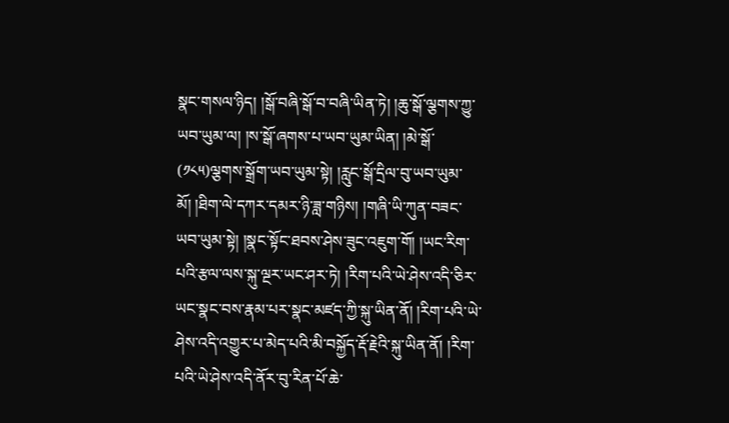སྣང་གསལ་ཉིད། །སྒོ་བཞི་སྒོ་བ་བཞི་ཡིན་ཏེ། །ཆུ་སྒོ་ལྕགས་ཀྱུ་ཡབ་ཡུམ་ལ། །ས་སྒོ་ཞགས་པ་ཡབ་ཡུམ་ཡིན། །མེ་སྒོ་
(༡༨༥)ལྕགས་སྒྲོག་ཡབ་ཡུམ་སྟེ། །རླུང་སྒོ་དྲིལ་བུ་ཡབ་ཡུམ་མོ། །ཐིག་ལེ་དཀར་དམར་ཉི་ཟླ་གཉིས། །གཞི་ཡི་ཀུན་བཟང་ཡབ་ཡུམ་སྟེ། །སྣང་སྟོང་ཐབས་ཤེས་ཟུང་འཇུག་གོ། །ཡང་རིག་པའི་རྩལ་ལས་སྐུ་ལྔར་ཡང་ཤར་ཏེ། །རིག་པའི་ཡེ་ཤེས་འདི་ཅིར་ཡང་སྣང་བས་རྣམ་པར་སྣང་མཛད་ཀྱི་སྐུ་ཡིན་ནོ། །རིག་པའི་ཡེ་ཤེས་འདི་འགྱུར་པ་མེད་པའི་མི་བསྐྱོད་རྡོ་རྗེའི་སྐུ་ཡིན་ནོ། །རིག་པའི་ཡེ་ཤེས་འདི་ནོར་བུ་རིན་པོ་ཆེ་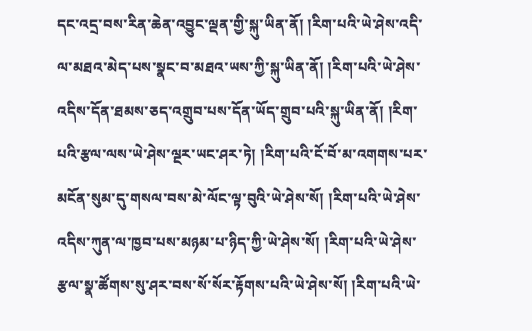དང་འདྲ་བས་རིན་ཆེན་འབྱུང་ལྡན་གྱི་སྐུ་ཡིན་ནོ། །རིག་པའི་ཡེ་ཤེས་འདི་ལ་མཐའ་མེད་པས་སྣང་བ་མཐའ་ཡས་ཀྱི་སྐུ་ཡིན་ནོ། །རིག་པའི་ཡེ་ཤེས་འདིས་དོན་ཐམས་ཅད་འགྲུབ་པས་དོན་ཡོད་གྲུབ་པའི་སྐུ་ཡིན་ནོ། །རིག་པའི་རྩལ་ལས་ཡེ་ཤེས་ལྔར་ཡང་ཤར་ཏེ། །རིག་པའི་ངོ་བོ་མ་འགགས་པར་མངོན་སུམ་དུ་གསལ་བས་མེ་ལོང་ལྟ་བུའི་ཡེ་ཤེས་སོ། །རིག་པའི་ཡེ་ཤེས་འདིས་ཀུན་ལ་ཁྱབ་པས་མཉམ་པ་ཉིད་ཀྱི་ཡེ་ཤེས་སོ། །རིག་པའི་ཡེ་ཤེས་རྩལ་སྣ་ཚོགས་སུ་ཤར་བས་སོ་སོར་རྟོགས་པའི་ཡེ་ཤེས་སོ། །རིག་པའི་ཡེ་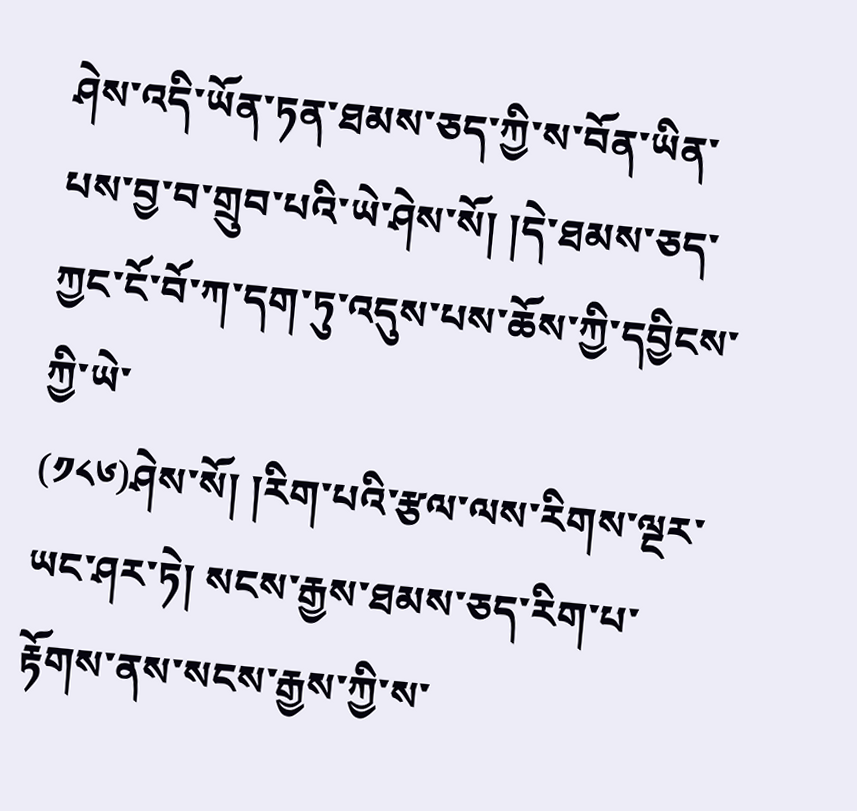ཤེས་འདི་ཡོན་ཏན་ཐམས་ཅད་ཀྱི་ས་བོན་ཡིན་པས་བྱ་བ་གྲུབ་པའི་ཡེ་ཤེས་སོ། །དེ་ཐམས་ཅད་ཀྱང་ངོ་བོ་ཀ་དག་ཏུ་འདུས་པས་ཆོས་ཀྱི་དབྱིངས་ཀྱི་ཡེ་
(༡༨༦)ཤེས་སོ། །རིག་པའི་རྩལ་ལས་རིགས་ལྔར་ཡང་ཤར་ཏེ། སངས་རྒྱས་ཐམས་ཅད་རིག་པ་རྟོགས་ནས་སངས་རྒྱས་ཀྱི་ས་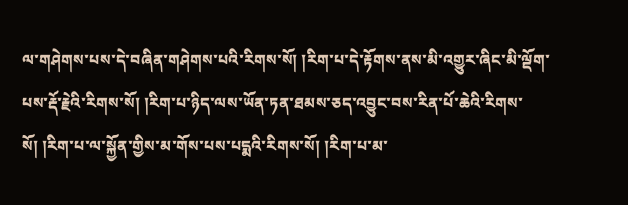ལ་གཤེགས་པས་དེ་བཞིན་གཤེགས་པའི་རིགས་སོ། །རིག་པ་དེ་རྟོགས་ནས་མི་འགྱུར་ཞིང་མི་ལྡོག་པས་རྡོ་རྗེའི་རིགས་སོ། །རིག་པ་ཉིད་ལས་ཡོན་ཏན་ཐམས་ཅད་འབྱུང་བས་རིན་པོ་ཆེའི་རིགས་སོ། །རིག་པ་ལ་སྐྱོན་གྱིས་མ་གོས་པས་པདྨའི་རིགས་སོ། །རིག་པ་མ་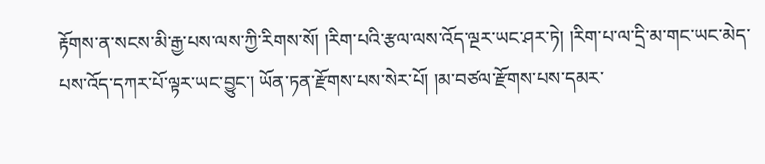རྟོགས་ན་སངས་མི་རྒྱ་པས་ལས་ཀྱི་རིགས་སོ། །རིག་པའི་རྩལ་ལས་འོད་ལྔར་ཡང་ཤར་ཏེ། །རིག་པ་ལ་དྲི་མ་གང་ཡང་མེད་པས་འོད་དཀར་པོ་ལྟར་ཡང་བྱུང་། ཡོན་ཏན་རྫོགས་པས་སེར་པོ། །མ་བཙལ་རྫོགས་པས་དམར་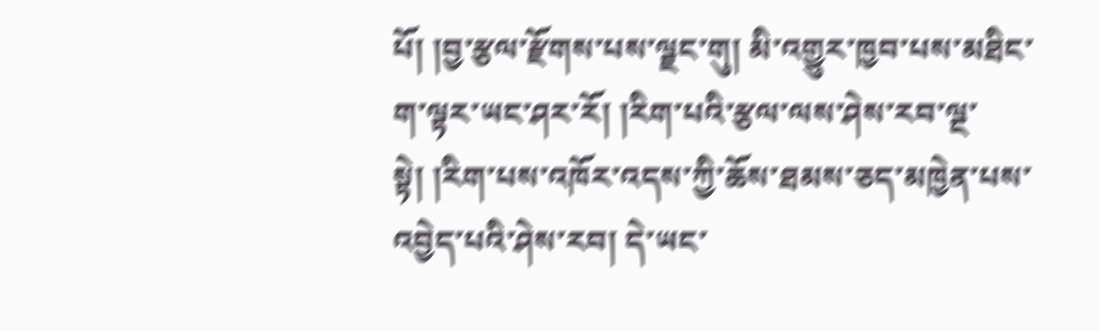པོ། །བྱ་རྩལ་རྫོགས་པས་ལྗང་གུ། མི་འགྱུར་ཁྱབ་པས་མཐིང་ག་ལྟར་ཡང་ཤར་རོ། །རིག་པའི་རྩལ་ལས་ཤེས་རབ་ལྔ་སྟེ། །རིག་པས་འཁོར་འདས་ཀྱི་ཆོས་ཐམས་ཅད་མཁྱེན་པས་འབྱེད་པའི་ཤེས་རབ། དེ་ཡང་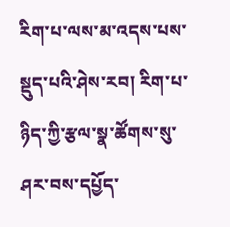རིག་པ་ལས་མ་འདས་པས་སྡུད་པའི་ཤེས་རབ། རིག་པ་ཉིད་ཀྱི་རྩལ་སྣ་ཚོགས་སུ་ཤར་བས་དཔྱོད་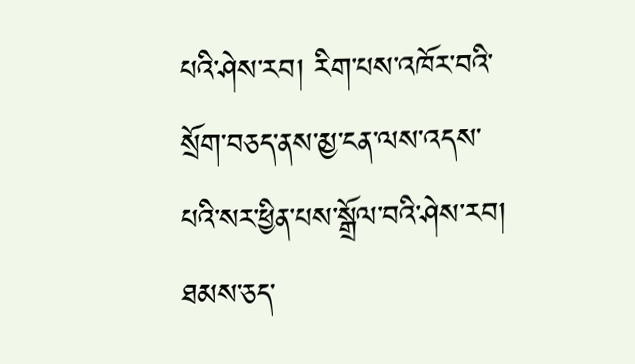པའི་ཤེས་རབ། རིག་པས་འཁོར་བའི་སྲོག་བཅད་ནས་མྱ་ངན་ལས་འདས་པའི་སར་ཕྱིན་པས་སྒྲོལ་བའི་ཤེས་རབ། ཐམས་ཅད་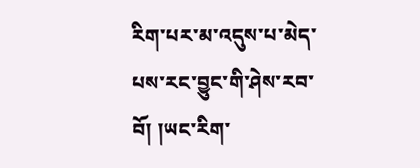རིག་པར་མ་འདུས་པ་མེད་པས་རང་བྱུང་གི་ཤེས་རབ་བོ། །ཡང་རིག་